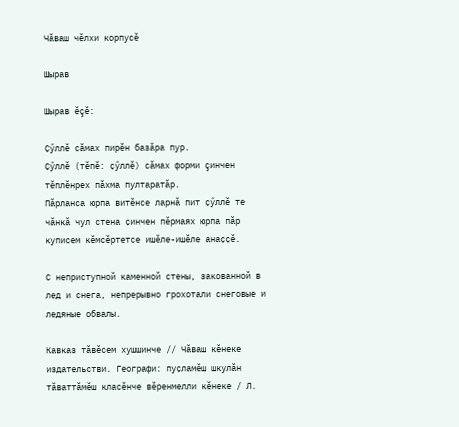Чӑваш чӗлхи корпусӗ

Шырав

Шырав ĕçĕ:

Ҫӳллӗ сăмах пирĕн базăра пур.
Ҫӳллӗ (тĕпĕ: ҫӳллӗ) сăмах форми çинчен тĕплĕнрех пăхма пултаратăр.
Пӑрланса юрпа витӗнсе ларнӑ пит ҫӳллӗ те чӑнкӑ чул стена ҫинчен пӗрмаях юрпа пӑр куписем кӗмсӗртетсе ишӗле-ишӗле анаҫҫӗ.

С неприступной каменной стены, закованной в лед и снега, непрерывно грохотали снеговые и ледяные обвалы.

Кавказ тӑвӗсем хушшинче // Чӑваш кӗнеке издательстви. Географи: пуҫламӗш шкулӑн тӑваттӑмӗш класӗнче вӗренмелли кӗнеке / Л.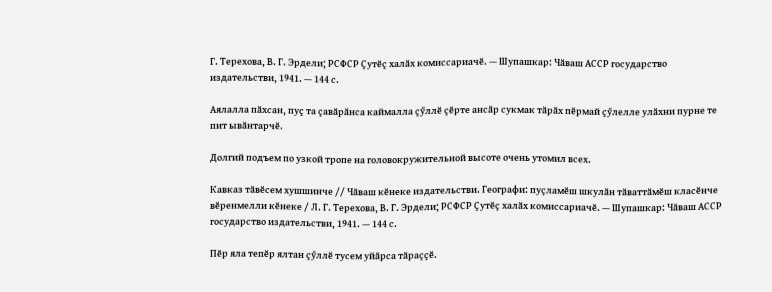Г. Терехова, В. Г. Эрдели; РСФСР Ҫутӗҫ халӑх комиссариачӗ. — Шупашкар: Чӑваш АССР государство издательстви, 1941. — 144 с.

Аялалла пӑхсан, пуҫ та ҫавӑрӑнса каймалла ҫӳллӗ ҫӗрте ансӑр сукмак тӑрӑх пӗрмай ҫӳлелле улӑхни пурне те пит ывӑнтарчӗ.

Долгий подъем по узкой тропе на головокружительной высоте очень утомил всех.

Кавказ тӑвӗсем хушшинче // Чӑваш кӗнеке издательстви. Географи: пуҫламӗш шкулӑн тӑваттӑмӗш класӗнче вӗренмелли кӗнеке / Л. Г. Терехова, В. Г. Эрдели; РСФСР Ҫутӗҫ халӑх комиссариачӗ. — Шупашкар: Чӑваш АССР государство издательстви, 1941. — 144 с.

Пӗр яла тепӗр ялтан ҫӳллӗ тусем уйӑрса тӑраҫҫӗ.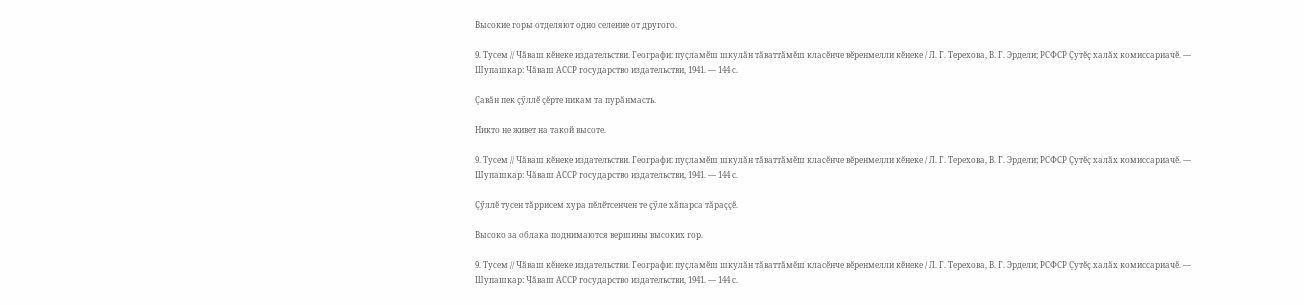Высокие горы отделяют одно селение от другого.

9. Тусем // Чӑваш кӗнеке издательстви. Географи: пуҫламӗш шкулӑн тӑваттӑмӗш класӗнче вӗренмелли кӗнеке / Л. Г. Терехова, В. Г. Эрдели; РСФСР Ҫутӗҫ халӑх комиссариачӗ. — Шупашкар: Чӑваш АССР государство издательстви, 1941. — 144 с.

Ҫавӑн пек ҫӳллӗ ҫӗрте никам та пурӑнмасть.

Никто не живет на такой высоте.

9. Тусем // Чӑваш кӗнеке издательстви. Географи: пуҫламӗш шкулӑн тӑваттӑмӗш класӗнче вӗренмелли кӗнеке / Л. Г. Терехова, В. Г. Эрдели; РСФСР Ҫутӗҫ халӑх комиссариачӗ. — Шупашкар: Чӑваш АССР государство издательстви, 1941. — 144 с.

Ҫӳллӗ тусен тӑррисем хура пӗлӗтсенчен те ҫӳле хӑпарса тӑраҫҫӗ.

Высоко за облака поднимаются вершины высоких гор.

9. Тусем // Чӑваш кӗнеке издательстви. Географи: пуҫламӗш шкулӑн тӑваттӑмӗш класӗнче вӗренмелли кӗнеке / Л. Г. Терехова, В. Г. Эрдели; РСФСР Ҫутӗҫ халӑх комиссариачӗ. — Шупашкар: Чӑваш АССР государство издательстви, 1941. — 144 с.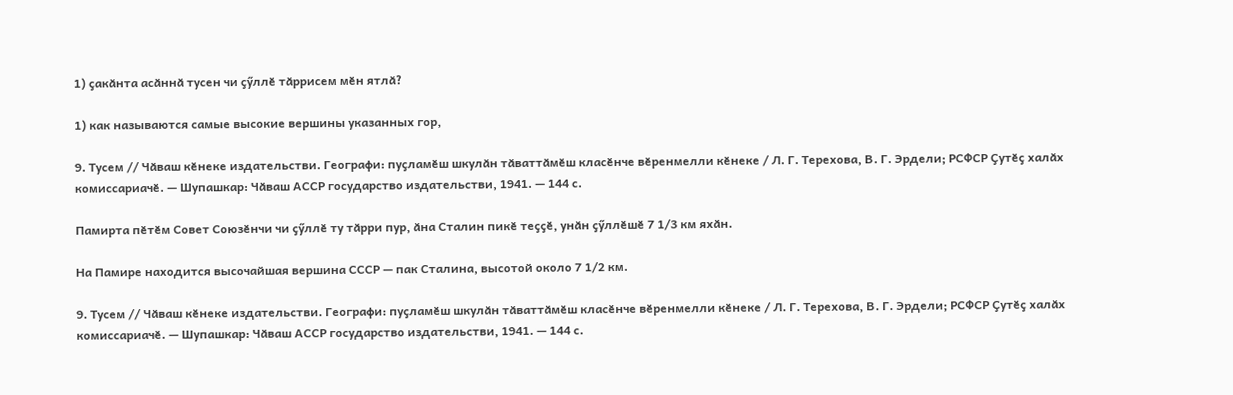1) ҫакӑнта асӑннӑ тусен чи ҫӳллӗ тӑррисем мӗн ятлӑ?

1) как называются самые высокие вершины указанных гор,

9. Тусем // Чӑваш кӗнеке издательстви. Географи: пуҫламӗш шкулӑн тӑваттӑмӗш класӗнче вӗренмелли кӗнеке / Л. Г. Терехова, В. Г. Эрдели; РСФСР Ҫутӗҫ халӑх комиссариачӗ. — Шупашкар: Чӑваш АССР государство издательстви, 1941. — 144 с.

Памирта пӗтӗм Совет Союзӗнчи чи ҫӳллӗ ту тӑрри пур, ӑна Сталин пикӗ теҫҫӗ, унӑн ҫӳллӗшӗ 7 1/3 км яхӑн.

На Памире находится высочайшая вершина СССР — пак Сталина, высотой около 7 1/2 км.

9. Тусем // Чӑваш кӗнеке издательстви. Географи: пуҫламӗш шкулӑн тӑваттӑмӗш класӗнче вӗренмелли кӗнеке / Л. Г. Терехова, В. Г. Эрдели; РСФСР Ҫутӗҫ халӑх комиссариачӗ. — Шупашкар: Чӑваш АССР государство издательстви, 1941. — 144 с.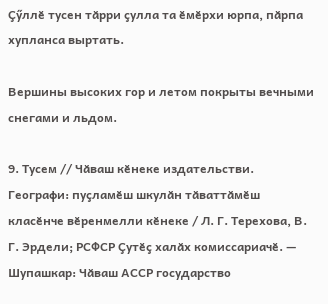Ҫӳллӗ тусен тӑрри ҫулла та ӗмӗрхи юрпа, пӑрпа хупланса выртать.

Вершины высоких гор и летом покрыты вечными снегами и льдом.

9. Тусем // Чӑваш кӗнеке издательстви. Географи: пуҫламӗш шкулӑн тӑваттӑмӗш класӗнче вӗренмелли кӗнеке / Л. Г. Терехова, В. Г. Эрдели; РСФСР Ҫутӗҫ халӑх комиссариачӗ. — Шупашкар: Чӑваш АССР государство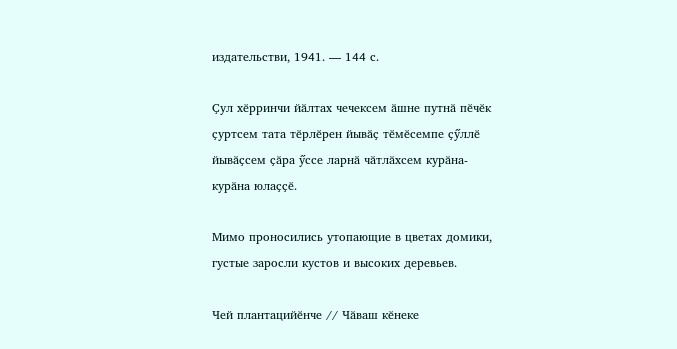издательстви, 1941. — 144 с.

Ҫул хӗрринчи йӑлтах чечексем ӑшне путнӑ пӗчӗк ҫуртсем тата тӗрлӗрен йывӑҫ тӗмӗсемпе ҫӳллӗ йывӑҫсем ҫӑра ӳссе ларнӑ чӑтлӑхсем курӑна-курӑна юлаҫҫӗ.

Мимо проносились утопающие в цветах домики, густые заросли кустов и высоких деревьев.

Чей плантацийӗнче // Чӑваш кӗнеке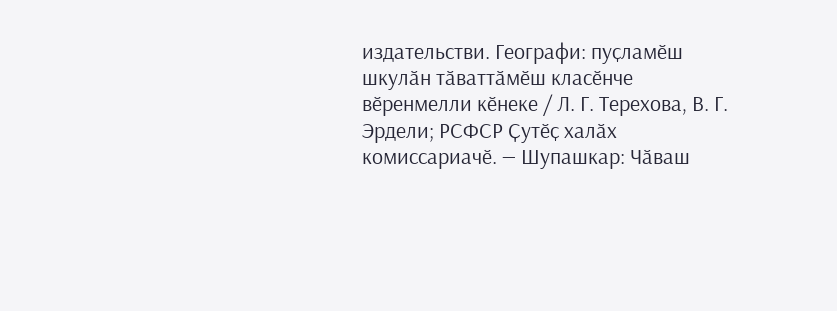издательстви. Географи: пуҫламӗш шкулӑн тӑваттӑмӗш класӗнче вӗренмелли кӗнеке / Л. Г. Терехова, В. Г. Эрдели; РСФСР Ҫутӗҫ халӑх комиссариачӗ. — Шупашкар: Чӑваш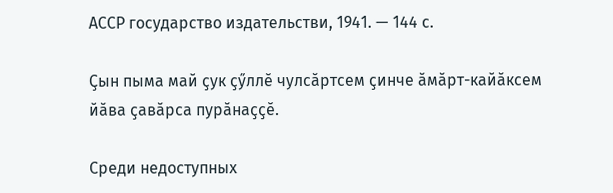АССР государство издательстви, 1941. — 144 с.

Ҫын пыма май ҫук ҫӳллӗ чулсӑртсем ҫинче ӑмӑрт-кайӑксем йӑва ҫавӑрса пурӑнаҫҫӗ.

Среди недоступных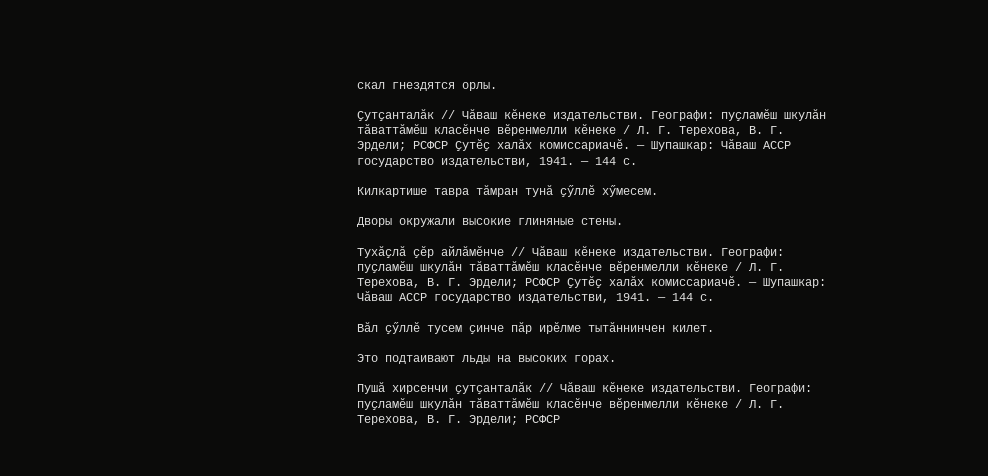скал гнездятся орлы.

Ҫутҫанталӑк // Чӑваш кӗнеке издательстви. Географи: пуҫламӗш шкулӑн тӑваттӑмӗш класӗнче вӗренмелли кӗнеке / Л. Г. Терехова, В. Г. Эрдели; РСФСР Ҫутӗҫ халӑх комиссариачӗ. — Шупашкар: Чӑваш АССР государство издательстви, 1941. — 144 с.

Килкартише тавра тӑмран тунӑ ҫӳллӗ хӳмесем.

Дворы окружали высокие глиняные стены.

Тухӑҫлӑ ҫӗр айлӑмӗнче // Чӑваш кӗнеке издательстви. Географи: пуҫламӗш шкулӑн тӑваттӑмӗш класӗнче вӗренмелли кӗнеке / Л. Г. Терехова, В. Г. Эрдели; РСФСР Ҫутӗҫ халӑх комиссариачӗ. — Шупашкар: Чӑваш АССР государство издательстви, 1941. — 144 с.

Вӑл ҫӳллӗ тусем ҫинче пӑр ирӗлме тытӑннинчен килет.

Это подтаивают льды на высоких горах.

Пушӑ хирсенчи ҫутҫанталӑк // Чӑваш кӗнеке издательстви. Географи: пуҫламӗш шкулӑн тӑваттӑмӗш класӗнче вӗренмелли кӗнеке / Л. Г. Терехова, В. Г. Эрдели; РСФСР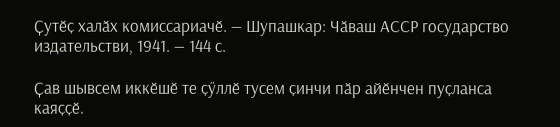Ҫутӗҫ халӑх комиссариачӗ. — Шупашкар: Чӑваш АССР государство издательстви, 1941. — 144 с.

Ҫав шывсем иккӗшӗ те ҫӳллӗ тусем ҫинчи пӑр айӗнчен пуҫланса каяҫҫӗ.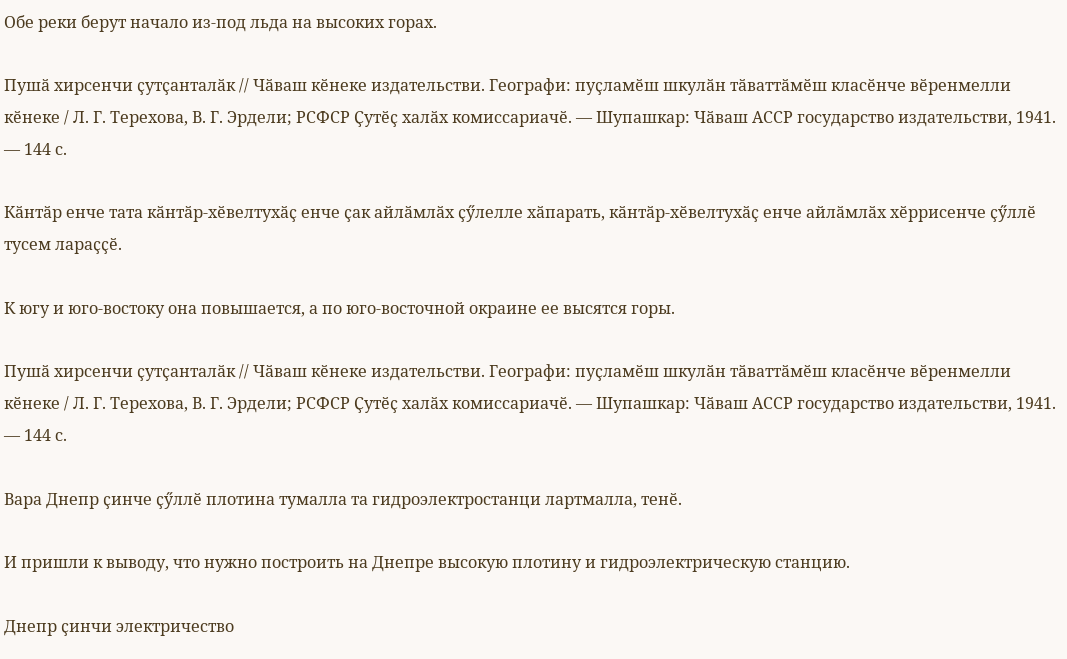Обе реки берут начало из-под льда на высоких горах.

Пушӑ хирсенчи ҫутҫанталӑк // Чӑваш кӗнеке издательстви. Географи: пуҫламӗш шкулӑн тӑваттӑмӗш класӗнче вӗренмелли кӗнеке / Л. Г. Терехова, В. Г. Эрдели; РСФСР Ҫутӗҫ халӑх комиссариачӗ. — Шупашкар: Чӑваш АССР государство издательстви, 1941. — 144 с.

Кӑнтӑр енче тата кӑнтӑр-хӗвелтухӑҫ енче ҫак айлӑмлӑх ҫӳлелле хӑпарать, кӑнтӑр-хӗвелтухӑҫ енче айлӑмлӑх хӗррисенче ҫӳллӗ тусем лараҫҫӗ.

К югу и юго-востоку она повышается, а по юго-восточной окраине ее высятся горы.

Пушӑ хирсенчи ҫутҫанталӑк // Чӑваш кӗнеке издательстви. Географи: пуҫламӗш шкулӑн тӑваттӑмӗш класӗнче вӗренмелли кӗнеке / Л. Г. Терехова, В. Г. Эрдели; РСФСР Ҫутӗҫ халӑх комиссариачӗ. — Шупашкар: Чӑваш АССР государство издательстви, 1941. — 144 с.

Вара Днепр ҫинче ҫӳллӗ плотина тумалла та гидроэлектростанци лартмалла, тенӗ.

И пришли к выводу, что нужно построить на Днепре высокую плотину и гидроэлектрическую станцию.

Днепр ҫинчи электричество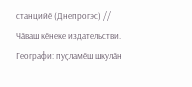станцийӗ (Днепрогэс) // Чӑваш кӗнеке издательстви. Географи: пуҫламӗш шкулӑн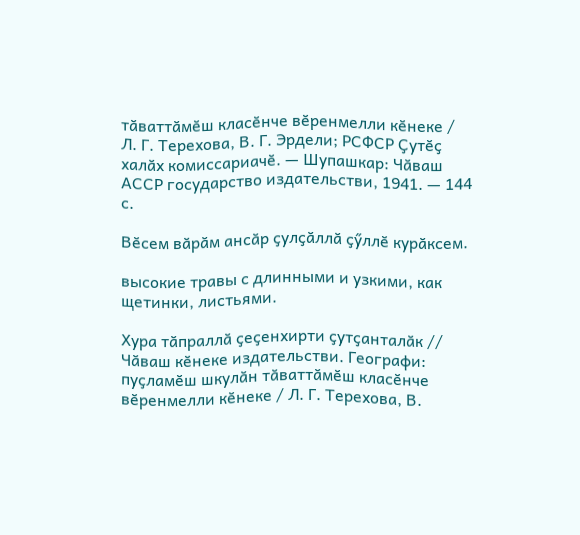тӑваттӑмӗш класӗнче вӗренмелли кӗнеке / Л. Г. Терехова, В. Г. Эрдели; РСФСР Ҫутӗҫ халӑх комиссариачӗ. — Шупашкар: Чӑваш АССР государство издательстви, 1941. — 144 с.

Вӗсем вӑрӑм ансӑр ҫулҫӑллӑ ҫӳллӗ курӑксем.

высокие травы с длинными и узкими, как щетинки, листьями.

Хура тӑпраллӑ ҫеҫенхирти ҫутҫанталӑк // Чӑваш кӗнеке издательстви. Географи: пуҫламӗш шкулӑн тӑваттӑмӗш класӗнче вӗренмелли кӗнеке / Л. Г. Терехова, В.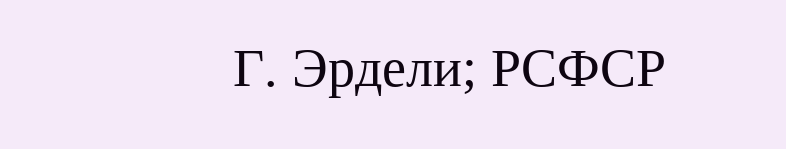Г. Эрдели; РСФСР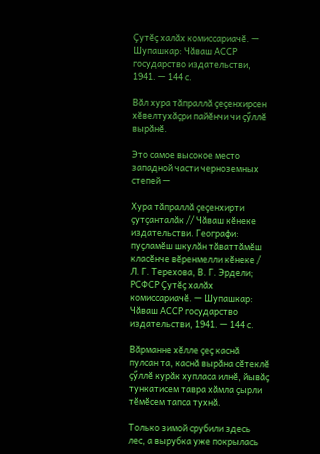Ҫутӗҫ халӑх комиссариачӗ. — Шупашкар: Чӑваш АССР государство издательстви, 1941. — 144 с.

Вӑл хура тӑпраллӑ ҫеҫенхирсен хӗвелтухӑҫри пайӗнчи чи ҫӳллӗ вырӑнӗ.

Это самое высокое место западной части черноземных степей —

Хура тӑпраллӑ ҫеҫенхирти ҫутҫанталӑк // Чӑваш кӗнеке издательстви. Географи: пуҫламӗш шкулӑн тӑваттӑмӗш класӗнче вӗренмелли кӗнеке / Л. Г. Терехова, В. Г. Эрдели; РСФСР Ҫутӗҫ халӑх комиссариачӗ. — Шупашкар: Чӑваш АССР государство издательстви, 1941. — 144 с.

Вӑрманне хӗлле ҫеҫ каснӑ пулсан та, каснӑ вырӑна сӗтеклӗ ҫӳллӗ курӑк хупласа илнӗ, йывӑҫ тункатисем тавра хӑмла ҫырли тӗмӗсем тапса тухнӑ.

Только зимой срубили здесь лес, а вырубка уже покрылась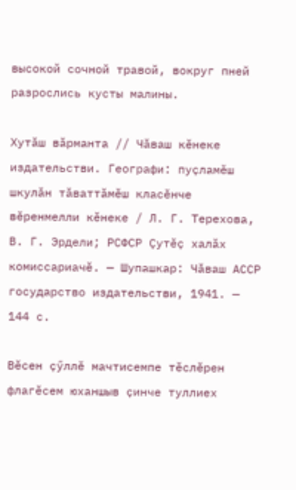высокой сочной травой, вокруг пней разрослись кусты малины.

Хутӑш вӑрманта // Чӑваш кӗнеке издательстви. Географи: пуҫламӗш шкулӑн тӑваттӑмӗш класӗнче вӗренмелли кӗнеке / Л. Г. Терехова, В. Г. Эрдели; РСФСР Ҫутӗҫ халӑх комиссариачӗ. — Шупашкар: Чӑваш АССР государство издательстви, 1941. — 144 с.

Вӗсен ҫӳллӗ мачтисемпе тӗслӗрен флагӗсем юханшыв ҫинче туллиех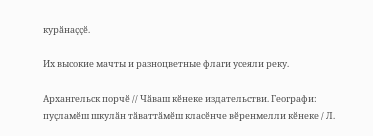курӑнаҫҫӗ.

Их высокие мачты и разноцветные флаги усеяли реку.

Архангельск порчӗ // Чӑваш кӗнеке издательстви. Географи: пуҫламӗш шкулӑн тӑваттӑмӗш класӗнче вӗренмелли кӗнеке / Л.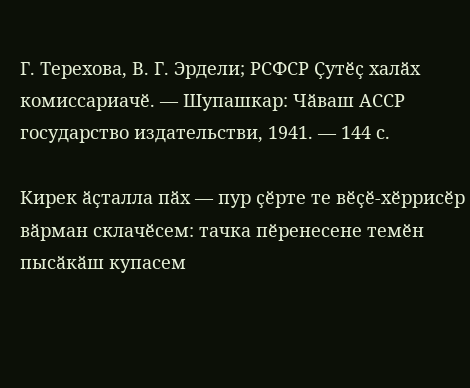Г. Терехова, В. Г. Эрдели; РСФСР Ҫутӗҫ халӑх комиссариачӗ. — Шупашкар: Чӑваш АССР государство издательстви, 1941. — 144 с.

Кирек ӑҫталла пӑх — пур ҫӗрте те вӗҫӗ-хӗррисӗр вӑрман склачӗсем: тачка пӗренесене темӗн пысӑкӑш купасем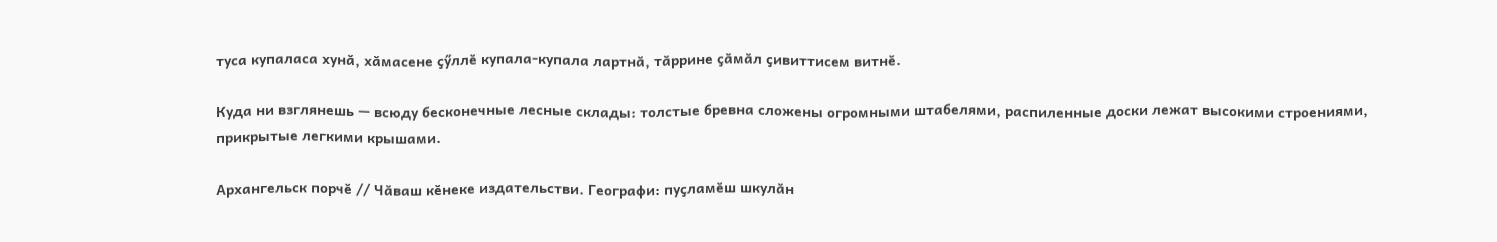туса купаласа хунӑ, хӑмасене ҫӳллӗ купала-купала лартнӑ, тӑррине ҫӑмӑл ҫивиттисем витнӗ.

Куда ни взглянешь — всюду бесконечные лесные склады: толстые бревна сложены огромными штабелями, распиленные доски лежат высокими строениями, прикрытые легкими крышами.

Архангельск порчӗ // Чӑваш кӗнеке издательстви. Географи: пуҫламӗш шкулӑн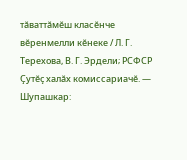тӑваттӑмӗш класӗнче вӗренмелли кӗнеке / Л. Г. Терехова, В. Г. Эрдели; РСФСР Ҫутӗҫ халӑх комиссариачӗ. — Шупашкар: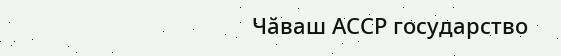Чӑваш АССР государство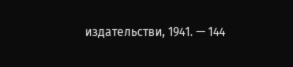издательстви, 1941. — 144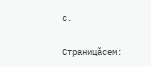с.

Страницăсем: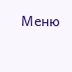Меню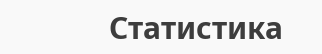Статистика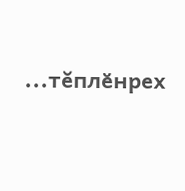...тĕплӗнрех